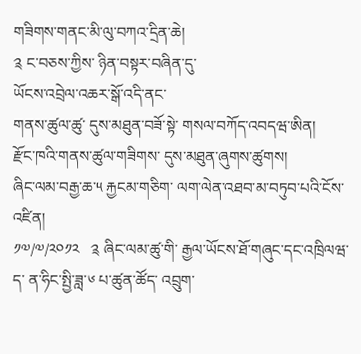གཟིགས་གནང་མི་ལུ་བཀའ་དྲིན་ཆེ།
༉ ང་བཅས་ཀྱིས་ ཉིན་བསྟར་བཞིན་དུ་
ཡོངས་འབྲེལ་འཆར་སྒོ་འདི་ནང་
གནས་ཚུལ་ཚུ་ དུས་མཐུན་བཟོ་སྟེ་ གསལ་བཀོད་འབདཝ་ཨིན།
རྫོང་ཁའི་གནས་ཚུལ་གཟིགས་ དུས་མཐུན་ཞུགས་ཚུགས།
ཞིང་ལམ་བརྒྱ་ཆ་༥ རྐྱངམ་གཅིག་ ལག་ལེན་འཐབ་མ་བཏུབ་པའི་ངོས་འཛིན།
༡༧/༧/༢༠༡༢   ༉ ཞིང་ལམ་ཚུ་གི་ རྒྱལ་ཡོངས་ཐོ་གཞུང་དང་འཁྲིལཝ་ད་ ན་ཧིང་སྤྱི་ཟླ་༦ པ་ཚུན་ཚོད་ འབྲུག་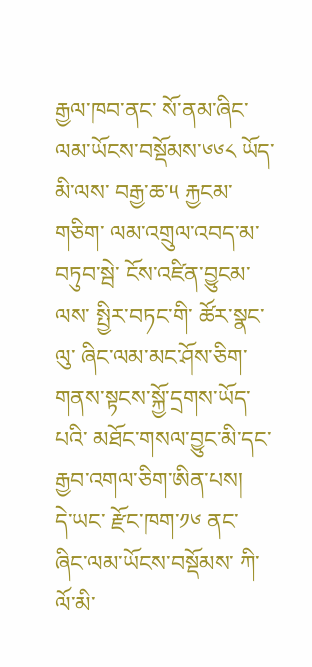རྒྱལ་ཁབ་ནང་ སོ་ནམ་ཞིང་ལམ་ཡོངས་བསྡོམས་༦༦༨ ཡོད་མི་ལས་ བརྒྱ་ཆ་༥ རྐྱངམ་གཅིག་ ལམ་འགྲུལ་འབད་མ་བཏུབ་སྦེ་ ངོས་འཛིན་བྱུངམ་ལས་ སྤྱིར་བཏང་གི་ ཚོར་སྣང་ལུ་ ཞིང་ལམ་མང་ཤོས་ཅིག་ གནས་སྟངས་སྐྱོ་དྲགས་ཡོད་པའི་ མཐོང་གསལ་བྱུང་མི་དང་ རྒྱབ་འགལ་ཅིག་ཨིན་པས།
དེ་ཡང་ རྫོང་ཁག་༡༦ ནང་ ཞིང་ལམ་ཡོངས་བསྡོམས་ ཀི་ལོ་མི་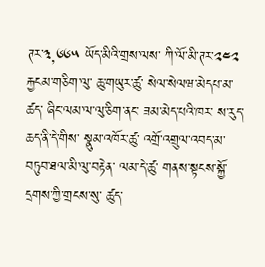ཊར་༣,༦༦༥ ཡོད་མིའི་གྲས་ལས་ ཀི་ལོ་མི་ཊར་༢༤༢ རྐྱངམ་གཅིག་ལུ་ ཆུ་གཡུར་ཚུ་ སེལ་སེལཝ་མེདཔ་མ་ཚད་ ཞིང་ལམ་ལ་ལུ་ཅིག་ནང་ ཟམ་མེད་པའི་ཁར་ ས་རུད་ཆད་ནི་དེ་གིས་ སྣུམ་འཁོར་ཚུ་ འགྲོ་འགྲུལ་འབད་མ་བཏུབ་ཐལ་མི་ལུ་བརྟེན་ ལམ་དེ་ཚུ་ གནས་སྟངས་སྐྱོ་དྲགས་ཀྱི་གྲངས་སུ་ ཚུད་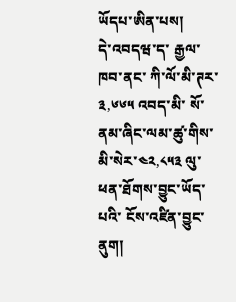ཡོདཔ་ཨིན་པས།
དེ་འབདཝ་ད་ རྒྱལ་ཁབ་ནང་ ཀི་ལོ་མི་ཊར་༣,༦༦༥ འབད་མི་ སོ་ནམ་ཞིང་ལམ་ཚུ་གིས་ མི་སེར་༤༢,༨༥༣ ལུ་ ཕན་ཐོགས་བྱུང་ཡོད་པའི་ ངོས་འཛིན་བྱུང་ནུག།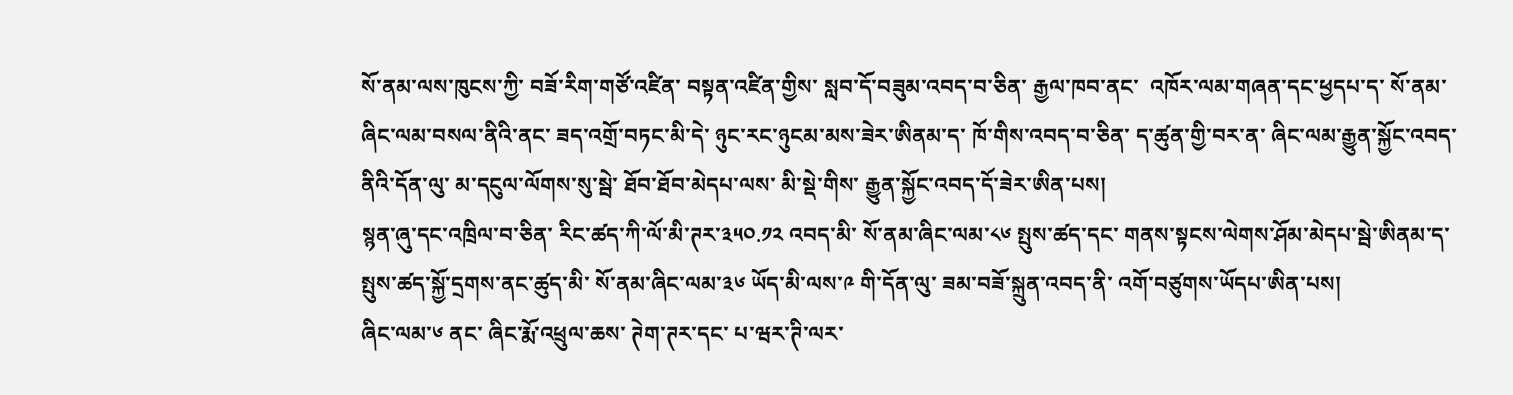སོ་ནམ་ལས་ཁུངས་ཀྱི་ བཟོ་རིག་གཙོ་འཛིན་ བསྟན་འཛིན་གྱིས་ སླབ་དོ་བཟུམ་འབད་བ་ཅིན་ རྒྱལ་ཁབ་ནང་  འཁོར་ལམ་གཞན་དང་ཕྱདཔ་ད་ སོ་ནམ་ཞིང་ལམ་བསལ་ནིའི་ནང་ ཟད་འགྲོ་བཏང་མི་དེ་ ཉུང་རང་ཉུངམ་མས་ཟེར་ཨིནམ་ད་ ཁོ་གིས་འབད་བ་ཅིན་ ད་ཚུན་གྱི་བར་ན་ ཞིང་ལམ་རྒྱུན་སྐྱོང་འབད་ནིའི་དོན་ལུ་ མ་དངུལ་ལོགས་སུ་སྦེ་ ཐོབ་ཐོབ་མེདཔ་ལས་ མི་སྡེ་གིས་ རྒྱུན་སྐྱོང་འབད་དོ་ཟེར་ཨིན་པས།
སྙན་ཞུ་དང་འཁྲིལ་བ་ཅིན་ རིང་ཚད་ཀི་ལོ་མི་ཊར་༣༥༠.༡༢ འབད་མི་ སོ་ནམ་ཞིང་ལམ་༨༦ སྤུས་ཚད་དང་ གནས་སྟངས་ལེགས་ཤོམ་མེདཔ་སྦེ་ཨིནམ་ད་ སྤུས་ཚད་སྐྱོ་དྲགས་ནང་ཚུད་མི་ སོ་ནམ་ཞིང་ལམ་༣༦ ཡོད་མི་ལས་༩ གི་དོན་ལུ་ ཟམ་བཟོ་སྐྲུན་འབད་ནི་ འགོ་བཙུགས་ཡོདཔ་ཨིན་པས།
ཞིང་ལམ་༦ ནང་ ཞིང་རྨོ་འཕྲུལ་ཆས་ ཊེག་ཊར་དང་ པ་ཝར་ཊི་ལར་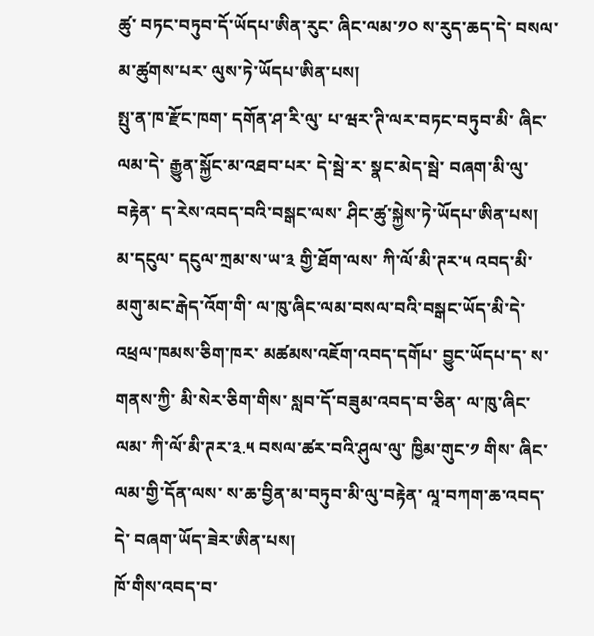ཚུ་ བཏང་བཏུབ་དོ་ཡོདཔ་ཨིན་རུང་ ཞིང་ལམ་༡༠ ས་རུད་ཆད་དེ་ བསལ་མ་ཚུགས་པར་ ལུས་ཏེ་ཡོདཔ་ཨིན་པས།
སྤུ་ན་ཁ་རྫོང་ཁག་ དགོན་ཤ་རི་ལུ་ པ་ཝར་ཊི་ལར་བཏང་བཏུབ་མི་ ཞིང་ལམ་དེ་ རྒྱུན་སྐྱོང་མ་འཐབ་པར་ དེ་སྦེ་ར་ སྣང་མེད་སྦེ་ བཞག་མི་ལུ་བརྟེན་ ད་རེས་འབད་བའི་བསྒང་ལས་ ཤིང་ཚུ་སྐྱེས་ཏེ་ཡོདཔ་ཨིན་པས།
མ་དངུལ་ དངུལ་ཀྲམ་ས་ཡ་༣ གྱི་ཐོག་ལས་ ཀི་ལོ་མི་ཊར་༥ འབད་མི་ མགུ་མང་རྒེད་འོག་གི་ ལ་ཁུ་ཞིང་ལམ་བསལ་བའི་བསྒང་ཡོད་མི་དེ་ འཕྲལ་ཁམས་ཅིག་ཁར་ མཚམས་འཇོག་འབད་དགོཔ་ བྱུང་ཡོདཔ་ད་ ས་གནས་ཀྱི་ མི་སེར་ཅིག་གིས་ སླབ་དོ་བཟུམ་འབད་བ་ཅིན་ ལ་ཁུ་ཞིང་ལམ་ ཀི་ལོ་མི་ཊར་༣.༥ བསལ་ཚར་བའི་ཤུལ་ལུ་ ཁྱིམ་གུང་༡ གིས་ ཞིང་ལམ་གྱི་དོན་ལས་ ས་ཆ་བྱིན་མ་བཏུབ་མི་ལུ་བརྟེན་ ལཱ་བཀག་ཆ་འབད་དེ་ བཞག་ཡོད་ཟེར་ཨིན་པས།
ཁོ་གིས་འབད་བ་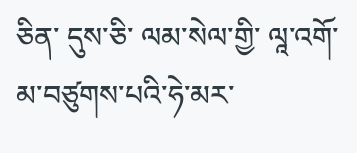ཅིན་ དུས་ཅི་ ལམ་སེལ་གྱི་ ལཱ་འགོ་མ་བཙུགས་པའི་ཧེ་མར་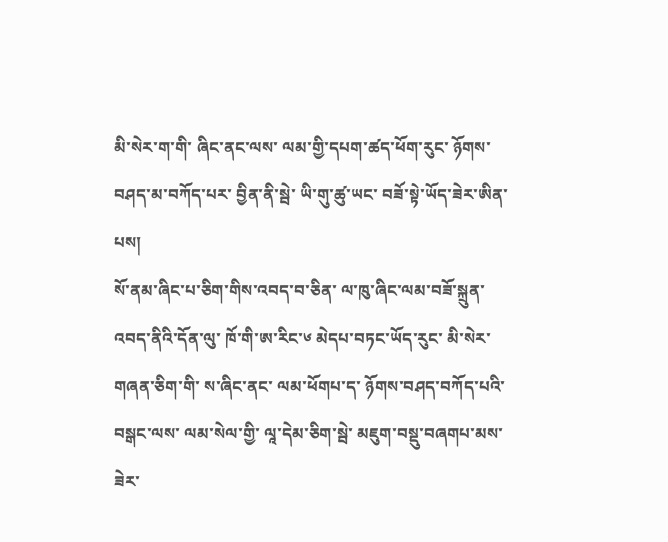མི་སེར་ག་གི་ ཞིང་ནང་ལས་ ལམ་གྱི་དཔག་ཚད་ཕོག་རུང་ ཉོགས་བཤད་མ་བཀོད་པར་ བྱིན་ནི་སྦེ་ ཡི་གུ་ཚུ་ཡང་ བཟོ་སྟེ་ཡོད་ཟེར་ཨིན་པས།
སོ་ནམ་ཞིང་པ་ཅིག་གིས་འབད་བ་ཅིན་ ལ་ཁུ་ཞིང་ལམ་བཟོ་སྐྲུན་འབད་ནིའི་དོན་ལུ་ ཁོ་གི་ཨ་རིང་༦ མེདཔ་བཏང་ཡོད་རུང་ མི་སེར་གཞན་ཅིག་གི་ ས་ཞིང་ནང་ ལམ་ཕོགཔ་ད་ ཉོགས་བཤད་བཀོད་པའི་བསྒང་ལས་ ལམ་སེལ་གྱི་ ལཱ་དེམ་ཅིག་སྦེ་ མཇུག་བསྡུ་བཞགཔ་མས་ཟེར་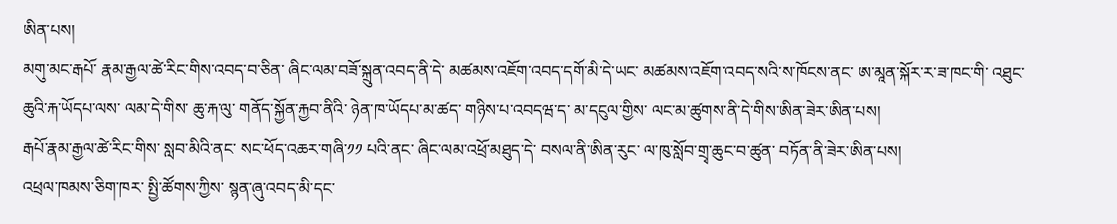ཨིན་པས།
མགུ་མང་རྒཔོ་ རྣམ་རྒྱལ་ཚེ་རིང་གིས་འབད་བ་ཅིན་ ཞིང་ལམ་བཟོ་སྐྲུན་འབད་ནི་དེ་ མཚམས་འཇོག་འབད་དགོ་མི་དེ་ཡང་ མཚམས་འཇོག་འབད་སའི་ས་ཁོངས་ནང་ ཨ་མཱན་སྐོར་ར་ཟ་ཁང་གི་ འཐུང་ཆུའི་རྐ་ཡོདཔ་ལས་ ལམ་དེ་གིས་ ཆུ་རྐ་ལུ་ གནོད་སྐྱོན་རྐྱབ་ནིའི་ ཉེན་ཁ་ཡོདཔ་མ་ཚད་ གཉིས་པ་འབདཝ་ད་ མ་དངུལ་གྱིས་ ལང་མ་ཚུགས་ནི་དེ་གིས་ཨིན་ཟེར་ཨིན་པས།
རྒཔོ་རྣམ་རྒྱལ་ཚེ་རིང་གིས་ སླབ་མིའི་ནང་ སང་ཕོད་འཆར་གཞི་༡༡ པའི་ནང་ ཞིང་ལམ་འཕྲོ་མཐུད་དེ་ བསལ་ནི་ཨིན་རུང་ ལ་ཁུ་སློབ་གྲྭ་ཆུང་བ་ཚུན་ བཏོན་ནི་ཟེར་ཨིན་པས།
འཕྲལ་ཁམས་ཅིག་ཁར་ སྤྱི་ཚོགས་ཀྱིས་ སྙན་ཞུ་འབད་མི་དང་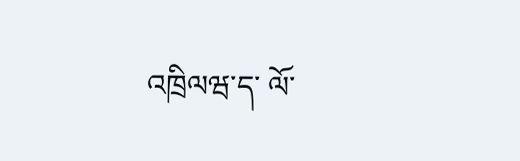འཁྲིལཝ་ད་ ལོ་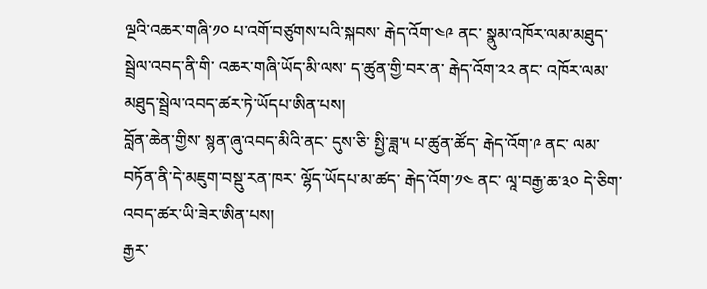ལྔའི་འཆར་གཞི་༡༠ པ་འགོ་བཙུགས་པའི་སྐབས་ རྒེད་འོག་༤༩ ནང་ སྣུམ་འཁོར་ལམ་མཐུད་སྦྲེལ་འབད་ནི་གི་ འཆར་གཞི་ཡོད་མི་ལས་ ད་ཚུན་གྱི་བར་ན་ རྒེད་འོག་༢༢ ནང་ འཁོར་ལམ་མཐུད་སྦྲེལ་འབད་ཚར་ཏེ་ཡོདཔ་ཨིན་པས།
བློན་ཆེན་གྱིས་ སྙན་ཞུ་འབད་མིའི་ནང་ དུས་ཅི་ སྤྱི་ཟླ་༥ པ་ཚུན་ཚོད་ རྒེད་འོག་༩ ནང་ ལམ་བཏོན་ནི་དེ་མཇུག་བསྡུ་རན་ཁར་ ལྷོད་ཡོདཔ་མ་ཚད་ རྒེད་འོག་༡༤ ནང་ ལཱ་བརྒྱ་ཆ་༣༠ དེ་ཅིག་ འབད་ཚར་ཡི་ཟེར་ཨིན་པས།
རྒྱར་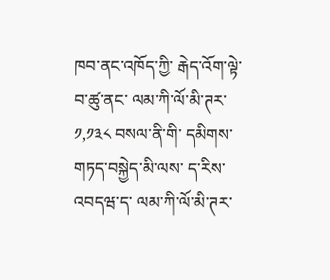ཁབ་ནང་འཁོད་ཀྱི་ རྒེད་འོག་ལྟེ་བ་ཚུ་ནང་ ལམ་ཀི་ལོ་མི་ཊར་༡,༡༣༨ བསལ་ནི་གི་ དམིགས་གཏད་བསྐྱེད་མི་ལས་ ད་རིས་འབདཝ་ད་ ལམ་ཀི་ལོ་མི་ཊར་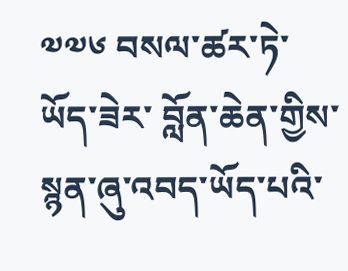༧༧༦ བསལ་ཚར་ཏེ་ཡོད་ཟེར་ བློན་ཆེན་གྱིས་ སྙན་ཞུ་འབད་ཡོད་པའི་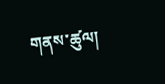གནས་ཚུལ།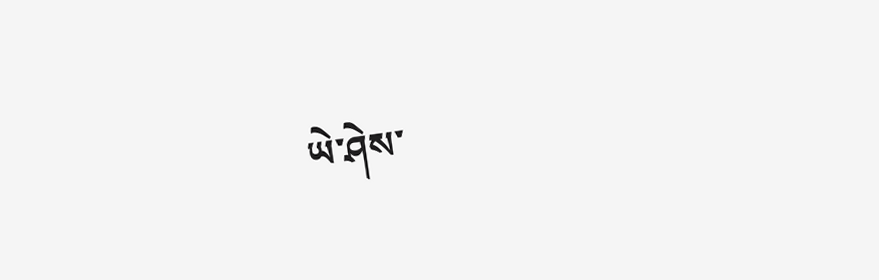ཡེ་ཤེས་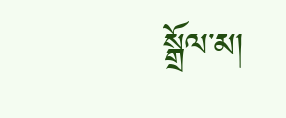སྒྲོལ་མ།